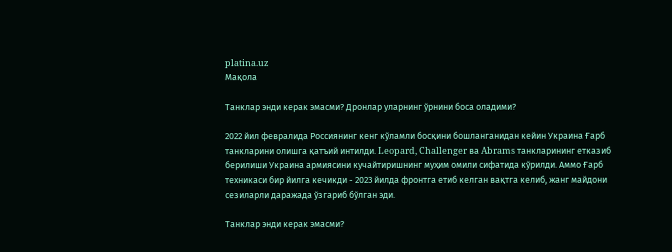platina.uz
Мақола

Танклар энди керак эмасми? Дронлар уларнинг ўрнини боса оладими?

2022 йил февралида Россиянинг кенг кўламли босқини бошланганидан кейин Украина Ғарб танкларини олишга қатъий интилди. Leopard, Challenger ва Abrams танкларининг етказиб берилиши Украина армиясини кучайтиришнинг муҳим омили сифатида кўрилди. Аммо Ғарб техникаси бир йилга кечикди - 2023 йилда фронтга етиб келган вақтга келиб, жанг майдони сезиларли даражада ўзгариб бўлган эди.

Танклар энди керак эмасми?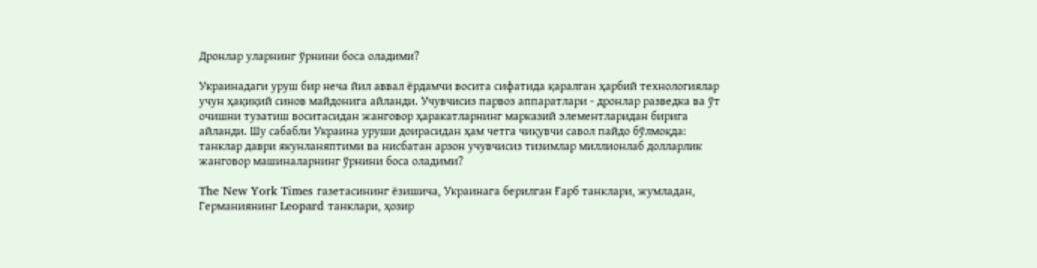Дронлар уларнинг ўрнини боса оладими?

Украинадаги уруш бир неча йил аввал ёрдамчи восита сифатида қаралган ҳарбий технологиялар учун ҳақиқий синов майдонига айланди. Учувчисиз парвоз аппаратлари - дронлар разведка ва ўт очишни тузатиш воситасидан жанговор ҳаракатларнинг марказий элементларидан бирига айланди. Шу сабабли Украина уруши доирасидан ҳам четга чиқувчи савол пайдо бўлмоқда: танклар даври якунланяптими ва нисбатан арзон учувчисиз тизимлар миллионлаб долларлик жанговор машиналарнинг ўрнини боса оладими?

The New York Times газетасининг ёзишича, Украинага берилган Ғарб танклари, жумладан, Германиянинг Leopard танклари, ҳозир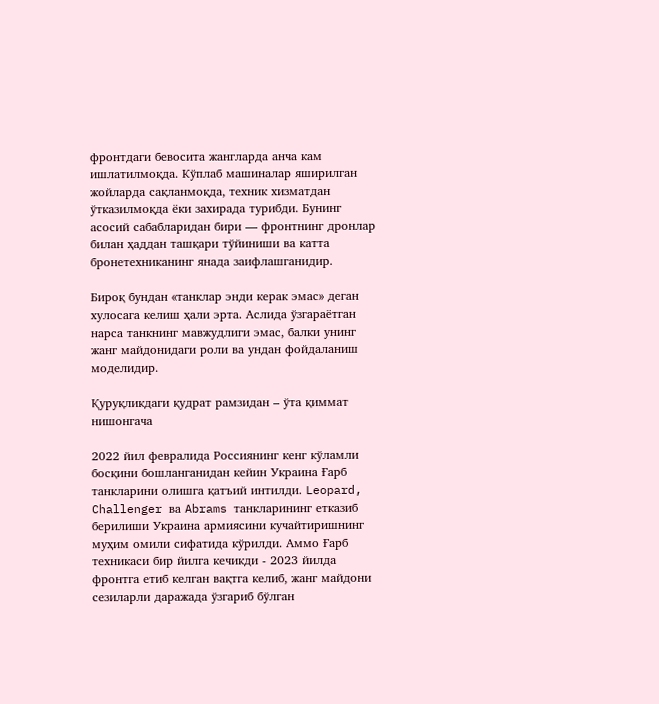фронтдаги бевосита жангларда анча кам ишлатилмоқда. Кўплаб машиналар яширилган жойларда сақланмоқда, техник хизматдан ўтказилмоқда ёки захирада турибди. Бунинг асосий сабабларидан бири — фронтнинг дронлар билан ҳаддан ташқари тўйиниши ва катта бронетехниканинг янада заифлашганидир.

Бироқ бундан «танклар энди керак эмас» деган хулосага келиш ҳали эрта. Аслида ўзгараётган нарса танкнинг мавжудлиги эмас, балки унинг жанг майдонидаги роли ва ундан фойдаланиш моделидир.

Қуруқликдаги қудрат рамзидан – ўта қиммат нишонгача

2022 йил февралида Россиянинг кенг кўламли босқини бошланганидан кейин Украина Ғарб танкларини олишга қатъий интилди. Leopard, Challenger ва Abrams танкларининг етказиб берилиши Украина армиясини кучайтиришнинг муҳим омили сифатида кўрилди. Аммо Ғарб техникаси бир йилга кечикди - 2023 йилда фронтга етиб келган вақтга келиб, жанг майдони сезиларли даражада ўзгариб бўлган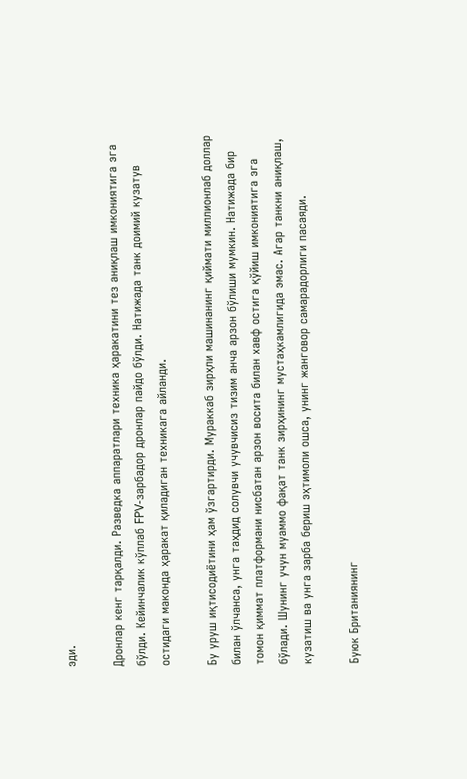эди.

Дронлар кенг тарқалди. Разведка аппаратлари техника ҳаракатини тез аниқлаш имкониятига эга бўлди. Кейинчалик кўплаб FPV-зарбадор дронлар пайдо бўлди. Натижада танк доимий кузатув остидаги маконда ҳаракат қиладиган техникага айланди.

Бу уруш иқтисодиётини ҳам ўзгартирди. Мураккаб зирҳли машинанинг қиймати миллионлаб доллар билан ўлчанса, унга таҳдид солувчи учувчисиз тизим анча арзон бўлиши мумкин. Натижада бир томон қиммат платформани нисбатан арзон восита билан хавф остига қўйиш имкониятига эга бўлади. Шунинг учун муаммо фақат танк зирҳининг мустаҳкамлигида эмас. Агар танкни аниқлаш, кузатиш ва унга зарба бериш эҳтимоли ошса, унинг жанговор самарадорлиги пасаяди.

Буюк Британиянинг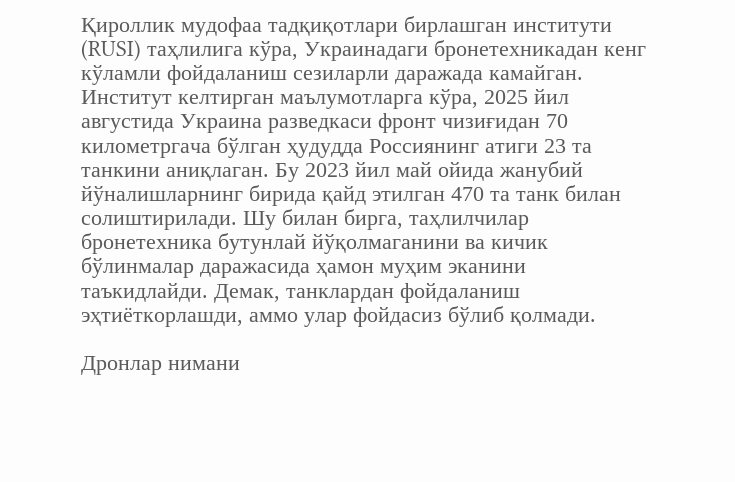Қироллик мудофаа тадқиқотлари бирлашган институти (RUSI) таҳлилига кўра, Украинадаги бронетехникадан кенг кўламли фойдаланиш сезиларли даражада камайган. Институт келтирган маълумотларга кўра, 2025 йил августида Украина разведкаси фронт чизиғидан 70 километргача бўлган ҳудудда Россиянинг атиги 23 та танкини аниқлаган. Бу 2023 йил май ойида жанубий йўналишларнинг бирида қайд этилган 470 та танк билан солиштирилади. Шу билан бирга, таҳлилчилар бронетехника бутунлай йўқолмаганини ва кичик бўлинмалар даражасида ҳамон муҳим эканини таъкидлайди. Демак, танклардан фойдаланиш эҳтиёткорлашди, аммо улар фойдасиз бўлиб қолмади.

Дронлар нимани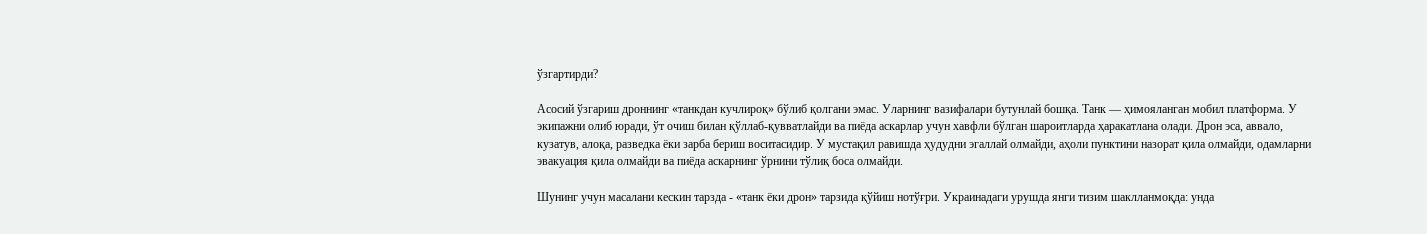ўзгартирди?

Асосий ўзгариш дроннинг «танкдан кучлироқ» бўлиб қолгани эмас. Уларнинг вазифалари бутунлай бошқа. Танк — ҳимояланган мобил платформа. У экипажни олиб юради, ўт очиш билан қўллаб-қувватлайди ва пиёда аскарлар учун хавфли бўлган шароитларда ҳаракатлана олади. Дрон эса, аввало, кузатув, алоқа, разведка ёки зарба бериш воситасидир. У мустақил равишда ҳудудни эгаллай олмайди, аҳоли пунктини назорат қила олмайди, одамларни эвакуация қила олмайди ва пиёда аскарнинг ўрнини тўлиқ боса олмайди.

Шунинг учун масалани кескин тарзда - «танк ёки дрон» тарзида қўйиш нотўғри. Украинадаги урушда янги тизим шаклланмоқда: унда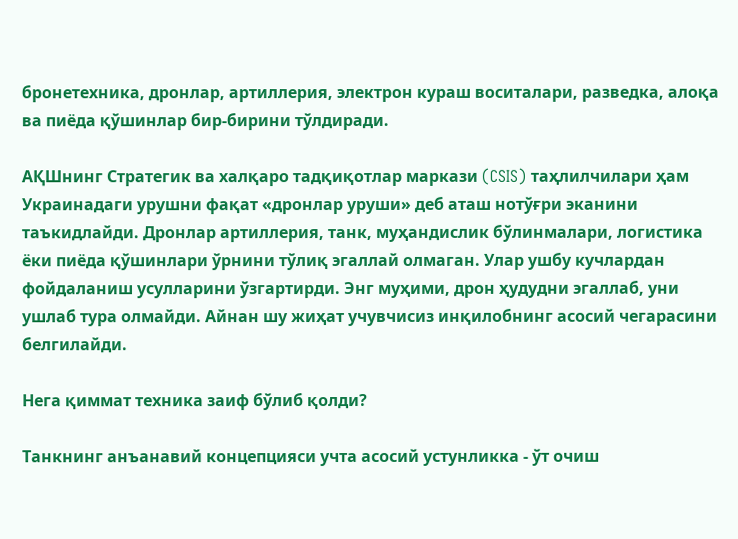бронетехника, дронлар, артиллерия, электрон кураш воситалари, разведка, алоқа ва пиёда қўшинлар бир-бирини тўлдиради.

АҚШнинг Стратегик ва халқаро тадқиқотлар маркази (CSIS) таҳлилчилари ҳам Украинадаги урушни фақат «дронлар уруши» деб аташ нотўғри эканини таъкидлайди. Дронлар артиллерия, танк, муҳандислик бўлинмалари, логистика ёки пиёда қўшинлари ўрнини тўлиқ эгаллай олмаган. Улар ушбу кучлардан фойдаланиш усулларини ўзгартирди. Энг муҳими, дрон ҳудудни эгаллаб, уни ушлаб тура олмайди. Айнан шу жиҳат учувчисиз инқилобнинг асосий чегарасини белгилайди.

Нега қиммат техника заиф бўлиб қолди?

Танкнинг анъанавий концепцияси учта асосий устунликка - ўт очиш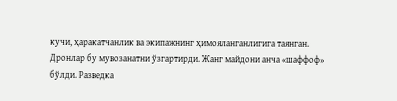кучи, ҳаракатчанлик ва экипажнинг ҳимояланганлигига таянган. Дронлар бу мувозанатни ўзгартирди. Жанг майдони анча «шаффоф» бўлди. Разведка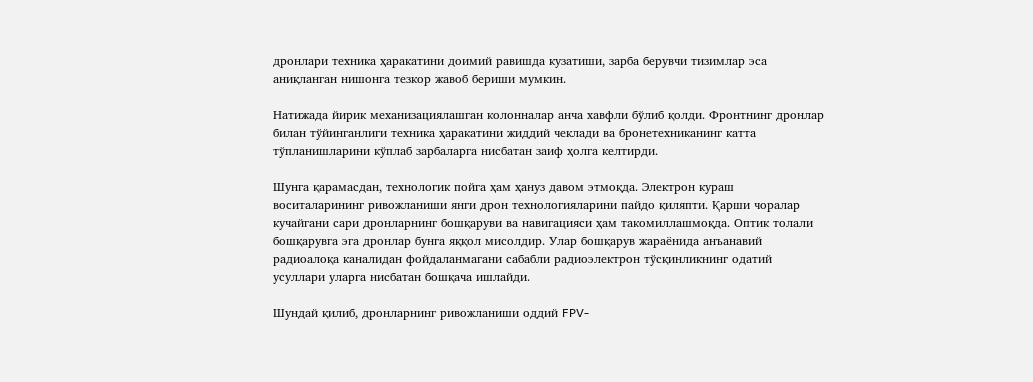дронлари техника ҳаракатини доимий равишда кузатиши, зарба берувчи тизимлар эса аниқланган нишонга тезкор жавоб бериши мумкин.

Натижада йирик механизациялашган колонналар анча хавфли бўлиб қолди. Фронтнинг дронлар билан тўйинганлиги техника ҳаракатини жиддий чеклади ва бронетехниканинг катта тўпланишларини кўплаб зарбаларга нисбатан заиф ҳолга келтирди.

Шунга қарамасдан, технологик пойга ҳам ҳануз давом этмоқда. Электрон кураш воситаларининг ривожланиши янги дрон технологияларини пайдо қиляпти. Қарши чоралар кучайгани сари дронларнинг бошқаруви ва навигацияси ҳам такомиллашмоқда. Оптик толали бошқарувга эга дронлар бунга яққол мисолдир. Улар бошқарув жараёнида анъанавий радиоалоқа каналидан фойдаланмагани сабабли радиоэлектрон тўсқинликнинг одатий усуллари уларга нисбатан бошқача ишлайди.

Шундай қилиб, дронларнинг ривожланиши оддий FPV-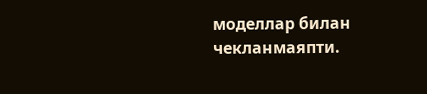моделлар билан чекланмаяпти.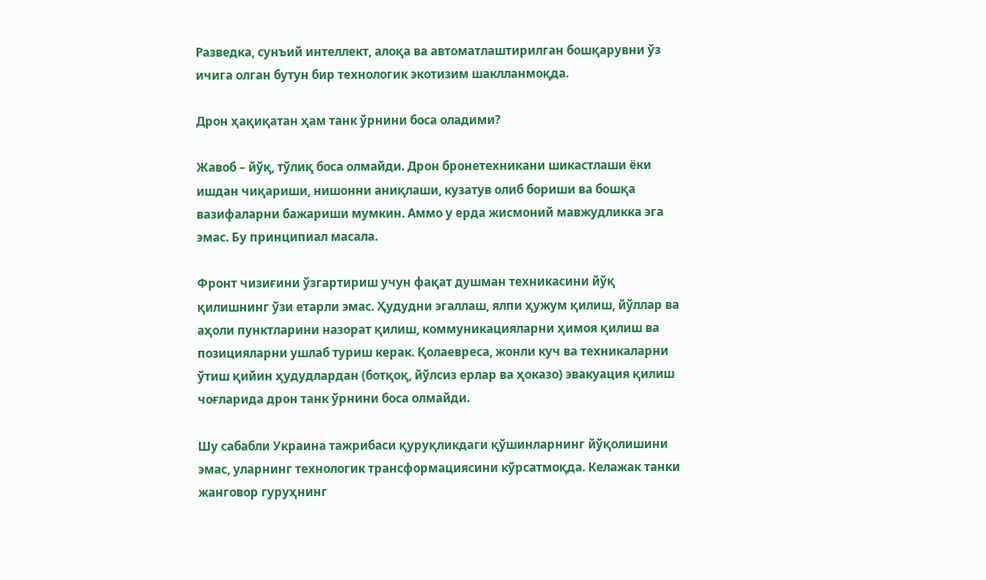Разведка, сунъий интеллект, алоқа ва автоматлаштирилган бошқарувни ўз ичига олган бутун бир технологик экотизим шаклланмоқда.

Дрон ҳақиқатан ҳам танк ўрнини боса оладими?

Жавоб – йўқ, тўлиқ боса олмайди. Дрон бронетехникани шикастлаши ёки ишдан чиқариши, нишонни аниқлаши, кузатув олиб бориши ва бошқа вазифаларни бажариши мумкин. Аммо у ерда жисмоний мавжудликка эга эмас. Бу принципиал масала.

Фронт чизиғини ўзгартириш учун фақат душман техникасини йўқ қилишнинг ўзи етарли эмас. Ҳудудни эгаллаш, ялпи ҳужум қилиш, йўллар ва аҳоли пунктларини назорат қилиш, коммуникацияларни ҳимоя қилиш ва позицияларни ушлаб туриш керак. Қолаевреса, жонли куч ва техникаларни ўтиш қийин ҳудудлардан (ботқоқ, йўлсиз ерлар ва ҳоказо) эвакуация қилиш чоғларида дрон танк ўрнини боса олмайди.

Шу сабабли Украина тажрибаси қуруқликдаги қўшинларнинг йўқолишини эмас, уларнинг технологик трансформациясини кўрсатмоқда. Келажак танки жанговор гуруҳнинг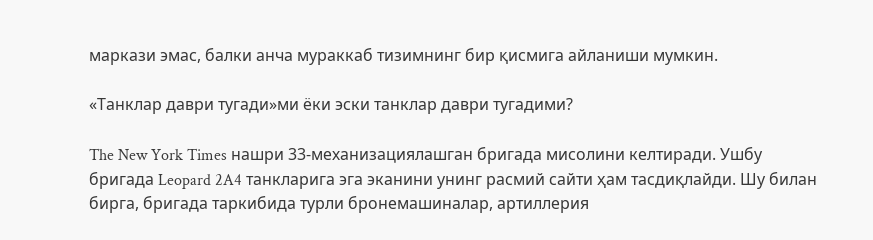маркази эмас, балки анча мураккаб тизимнинг бир қисмига айланиши мумкин.

«Танклар даври тугади»ми ёки эски танклар даври тугадими?

The New York Times нашри 33-механизациялашган бригада мисолини келтиради. Ушбу бригада Leopard 2A4 танкларига эга эканини унинг расмий сайти ҳам тасдиқлайди. Шу билан бирга, бригада таркибида турли бронемашиналар, артиллерия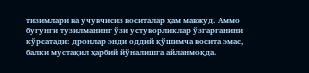тизимлари ва учувчисиз воситалар ҳам мавжуд. Аммо бугунги тузилманинг ўзи устуворликлар ўзгарганини кўрсатади: дронлар энди оддий қўшимча восита эмас, балки мустақил ҳарбий йўналишга айланмоқда.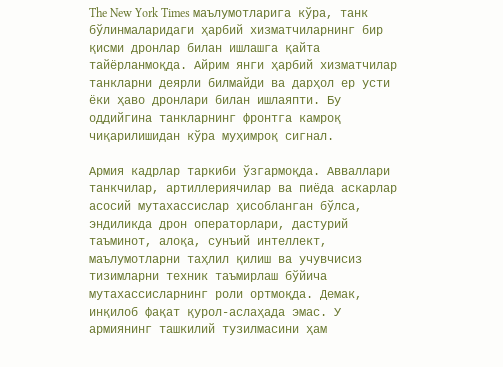The New York Times маълумотларига кўра, танк бўлинмаларидаги ҳарбий хизматчиларнинг бир қисми дронлар билан ишлашга қайта тайёрланмоқда. Айрим янги ҳарбий хизматчилар танкларни деярли билмайди ва дарҳол ер усти ёки ҳаво дронлари билан ишлаяпти. Бу оддийгина танкларнинг фронтга камроқ чиқарилишидан кўра муҳимроқ сигнал.

Армия кадрлар таркиби ўзгармоқда. Авваллари танкчилар, артиллериячилар ва пиёда аскарлар асосий мутахассислар ҳисобланган бўлса, эндиликда дрон операторлари, дастурий таъминот, алоқа, сунъий интеллект, маълумотларни таҳлил қилиш ва учувчисиз тизимларни техник таъмирлаш бўйича мутахассисларнинг роли ортмоқда. Демак, инқилоб фақат қурол-аслаҳада эмас. У армиянинг ташкилий тузилмасини ҳам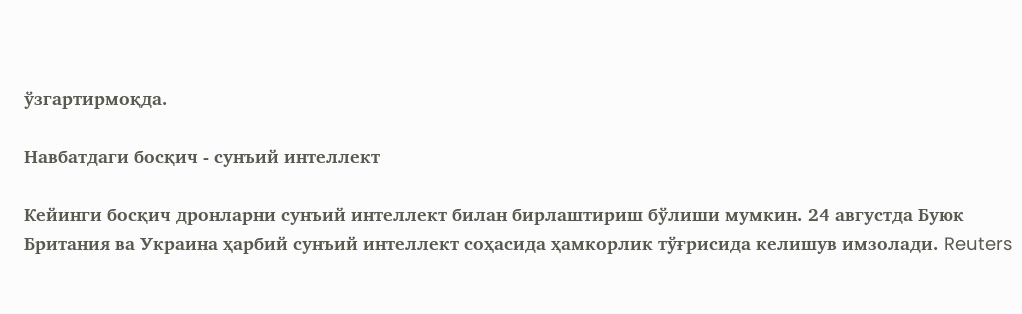ўзгартирмоқда.

Навбатдаги босқич - сунъий интеллект

Кейинги босқич дронларни сунъий интеллект билан бирлаштириш бўлиши мумкин. 24 августда Буюк Британия ва Украина ҳарбий сунъий интеллект соҳасида ҳамкорлик тўғрисида келишув имзолади. Reuters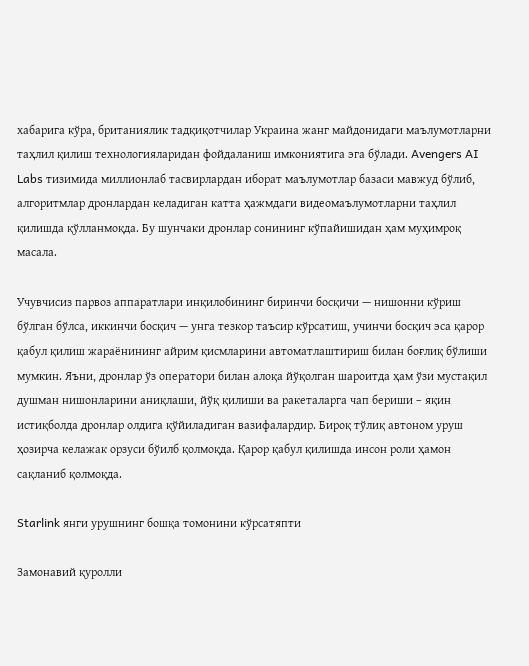хабарига кўра, британиялик тадқиқотчилар Украина жанг майдонидаги маълумотларни таҳлил қилиш технологияларидан фойдаланиш имкониятига эга бўлади. Avengers AI Labs тизимида миллионлаб тасвирлардан иборат маълумотлар базаси мавжуд бўлиб, алгоритмлар дронлардан келадиган катта ҳажмдаги видеомаълумотларни таҳлил қилишда қўлланмоқда. Бу шунчаки дронлар сонининг кўпайишидан ҳам муҳимроқ масала.

Учувчисиз парвоз аппаратлари инқилобининг биринчи босқичи — нишонни кўриш бўлган бўлса, иккинчи босқич — унга тезкор таъсир кўрсатиш, учинчи босқич эса қарор қабул қилиш жараёнининг айрим қисмларини автоматлаштириш билан боғлиқ бўлиши мумкин. Яъни, дронлар ўз оператори билан алоқа йўқолган шароитда ҳам ўзи мустақил душман нишонларини аниқлаши, йўқ қилиши ва ракеталарга чап бериши – яқин истиқболда дронлар олдига қўйиладиган вазифалардир. Бироқ тўлиқ автоном уруш ҳозирча келажак орзуси бўилб қолмоқда. Қарор қабул қилишда инсон роли ҳамон сақланиб қолмоқда.

Starlink янги урушнинг бошқа томонини кўрсатяпти

Замонавий қуролли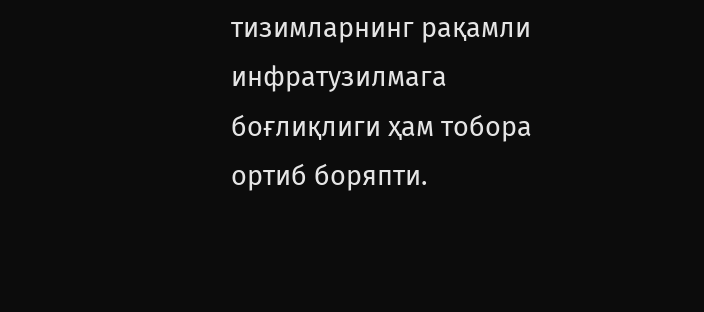тизимларнинг рақамли инфратузилмага боғлиқлиги ҳам тобора ортиб боряпти.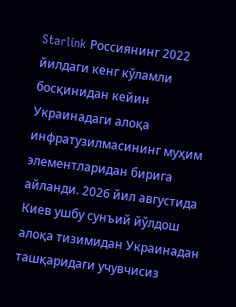Starlink Россиянинг 2022 йилдаги кенг кўламли босқинидан кейин Украинадаги алоқа инфратузилмасининг муҳим элементларидан бирига айланди. 2026 йил августида Киев ушбу сунъий йўлдош алоқа тизимидан Украинадан ташқаридаги учувчисиз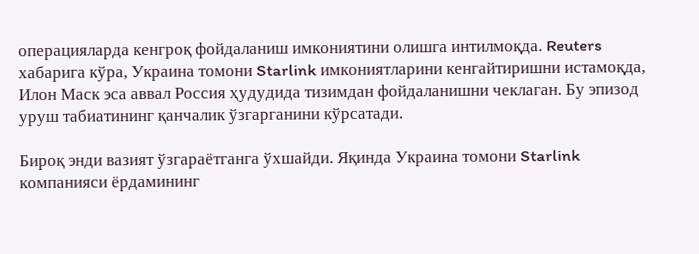операцияларда кенгроқ фойдаланиш имкониятини олишга интилмоқда. Reuters хабарига кўра, Украина томони Starlink имкониятларини кенгайтиришни истамоқда, Илон Маск эса аввал Россия ҳудудида тизимдан фойдаланишни чеклаган. Бу эпизод уруш табиатининг қанчалик ўзгарганини кўрсатади.

Бироқ энди вазият ўзгараётганга ўхшайди. Яқинда Украина томони Starlink компанияси ёрдамининг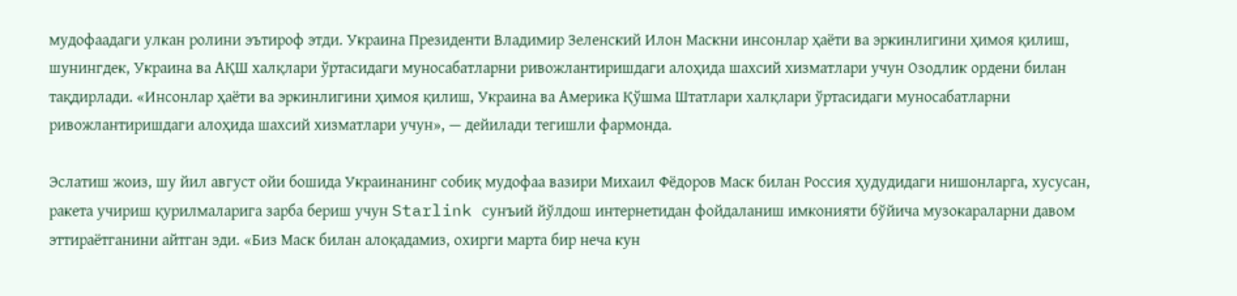мудофаадаги улкан ролини эътироф этди. Украина Президенти Владимир Зеленский Илон Маскни инсонлар ҳаёти ва эркинлигини ҳимоя қилиш, шунингдек, Украина ва АҚШ халқлари ўртасидаги муносабатларни ривожлантиришдаги алоҳида шахсий хизматлари учун Озодлик ордени билан тақдирлади. «Инсонлар ҳаёти ва эркинлигини ҳимоя қилиш, Украина ва Америка Қўшма Штатлари халқлари ўртасидаги муносабатларни ривожлантиришдаги алоҳида шахсий хизматлари учун», — дейилади тегишли фармонда.

Эслатиш жоиз, шу йил август ойи бошида Украинанинг собиқ мудофаа вазири Михаил Фёдоров Маск билан Россия ҳудудидаги нишонларга, хусусан, ракета учириш қурилмаларига зарба бериш учун Starlink сунъий йўлдош интернетидан фойдаланиш имконияти бўйича музокараларни давом эттираётганини айтган эди. «Биз Маск билан алоқадамиз, охирги марта бир неча кун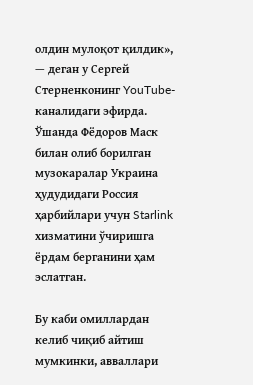олдин мулоқот қилдик», — деган у Сергей Стерненконинг YouTube-каналидаги эфирда. Ўшанда Фёдоров Маск билан олиб борилган музокаралар Украина ҳудудидаги Россия ҳарбийлари учун Starlink хизматини ўчиришга ёрдам берганини ҳам эслатган.

Бу каби омиллардан келиб чиқиб айтиш мумкинки, авваллари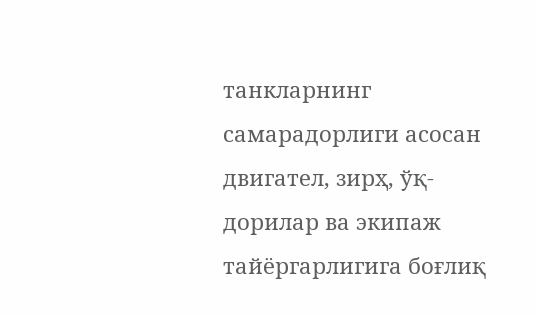танкларнинг самарадорлиги асосан двигател, зирҳ, ўқ-дорилар ва экипаж тайёргарлигига боғлиқ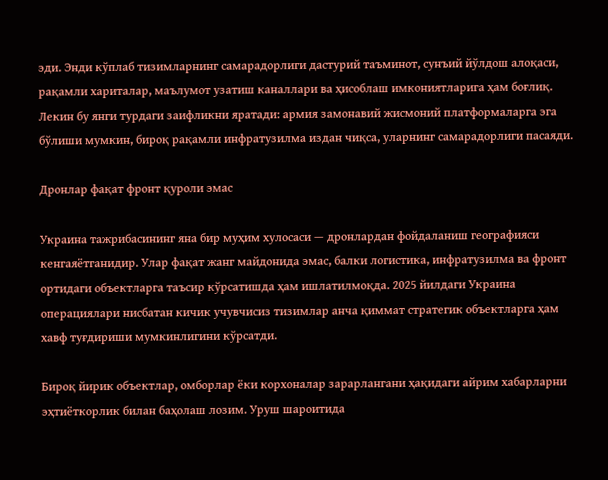эди. Энди кўплаб тизимларнинг самарадорлиги дастурий таъминот, сунъий йўлдош алоқаси, рақамли хариталар, маълумот узатиш каналлари ва ҳисоблаш имкониятларига ҳам боғлиқ. Лекин бу янги турдаги заифликни яратади: армия замонавий жисмоний платформаларга эга бўлиши мумкин, бироқ рақамли инфратузилма издан чиқса, уларнинг самарадорлиги пасаяди.

Дронлар фақат фронт қуроли эмас

Украина тажрибасининг яна бир муҳим хулосаси — дронлардан фойдаланиш географияси кенгаяётганидир. Улар фақат жанг майдонида эмас, балки логистика, инфратузилма ва фронт ортидаги объектларга таъсир кўрсатишда ҳам ишлатилмоқда. 2025 йилдаги Украина операциялари нисбатан кичик учувчисиз тизимлар анча қиммат стратегик объектларга ҳам хавф туғдириши мумкинлигини кўрсатди.

Бироқ йирик объектлар, омборлар ёки корхоналар зарарлангани ҳақидаги айрим хабарларни эҳтиёткорлик билан баҳолаш лозим. Уруш шароитида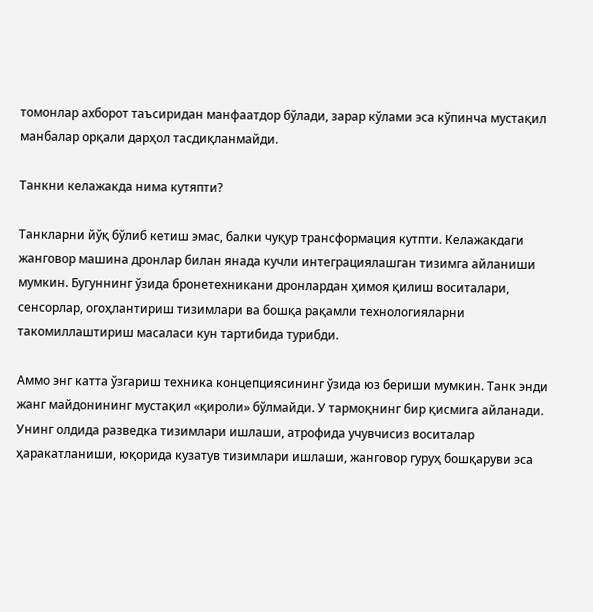томонлар ахборот таъсиридан манфаатдор бўлади, зарар кўлами эса кўпинча мустақил манбалар орқали дарҳол тасдиқланмайди.

Танкни келажакда нима кутяпти?

Танкларни йўқ бўлиб кетиш эмас, балки чуқур трансформация кутпти. Келажакдаги жанговор машина дронлар билан янада кучли интеграциялашган тизимга айланиши мумкин. Бугуннинг ўзида бронетехникани дронлардан ҳимоя қилиш воситалари, сенсорлар, огоҳлантириш тизимлари ва бошқа рақамли технологияларни такомиллаштириш масаласи кун тартибида турибди.

Аммо энг катта ўзгариш техника концепциясининг ўзида юз бериши мумкин. Танк энди жанг майдонининг мустақил «қироли» бўлмайди. У тармоқнинг бир қисмига айланади. Унинг олдида разведка тизимлари ишлаши, атрофида учувчисиз воситалар ҳаракатланиши, юқорида кузатув тизимлари ишлаши, жанговор гуруҳ бошқаруви эса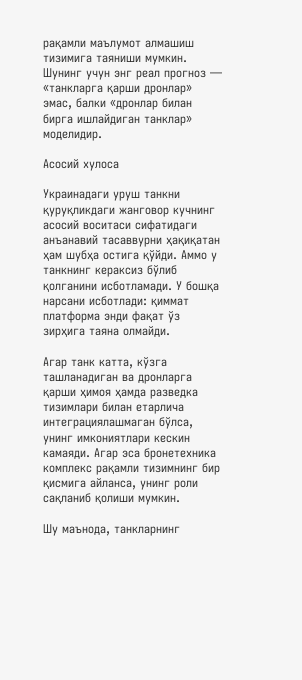рақамли маълумот алмашиш тизимига таяниши мумкин. Шунинг учун энг реал прогноз — «танкларга қарши дронлар» эмас, балки «дронлар билан бирга ишлайдиган танклар» моделидир.

Асосий хулоса

Украинадаги уруш танкни қуруқликдаги жанговор кучнинг асосий воситаси сифатидаги анъанавий тасаввурни ҳақиқатан ҳам шубҳа остига қўйди. Аммо у танкнинг кераксиз бўлиб қолганини исботламади. У бошқа нарсани исботлади: қиммат платформа энди фақат ўз зирҳига таяна олмайди.

Агар танк катта, кўзга ташланадиган ва дронларга қарши ҳимоя ҳамда разведка тизимлари билан етарлича интеграциялашмаган бўлса, унинг имкониятлари кескин камаяди. Агар эса бронетехника комплекс рақамли тизимнинг бир қисмига айланса, унинг роли сақланиб қолиши мумкин.

Шу маънода, танкларнинг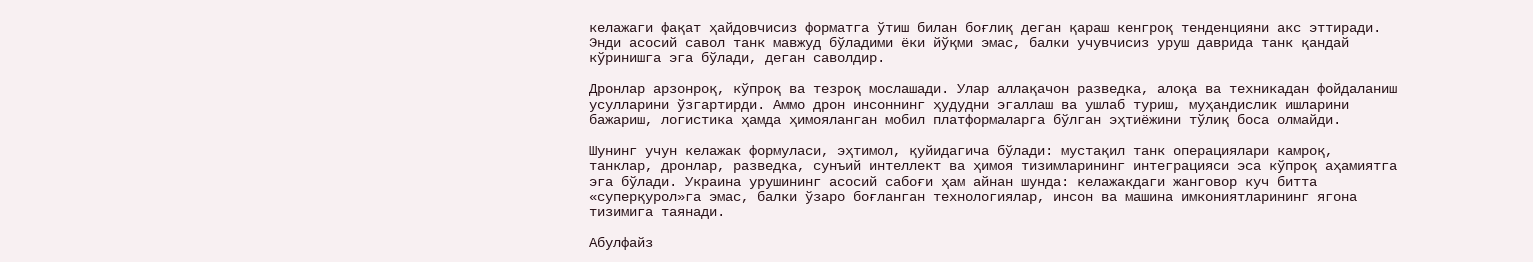келажаги фақат ҳайдовчисиз форматга ўтиш билан боғлиқ деган қараш кенгроқ тенденцияни акс эттиради. Энди асосий савол танк мавжуд бўладими ёки йўқми эмас, балки учувчисиз уруш даврида танк қандай кўринишга эга бўлади, деган саволдир.

Дронлар арзонроқ, кўпроқ ва тезроқ мослашади. Улар аллақачон разведка, алоқа ва техникадан фойдаланиш усулларини ўзгартирди. Аммо дрон инсоннинг ҳудудни эгаллаш ва ушлаб туриш, муҳандислик ишларини бажариш, логистика ҳамда ҳимояланган мобил платформаларга бўлган эҳтиёжини тўлиқ боса олмайди.

Шунинг учун келажак формуласи, эҳтимол, қуйидагича бўлади: мустақил танк операциялари камроқ, танклар, дронлар, разведка, сунъий интеллект ва ҳимоя тизимларининг интеграцияси эса кўпроқ аҳамиятга эга бўлади. Украина урушининг асосий сабоғи ҳам айнан шунда: келажакдаги жанговор куч битта «суперқурол»га эмас, балки ўзаро боғланган технологиялар, инсон ва машина имкониятларининг ягона тизимига таянади.

Абулфайз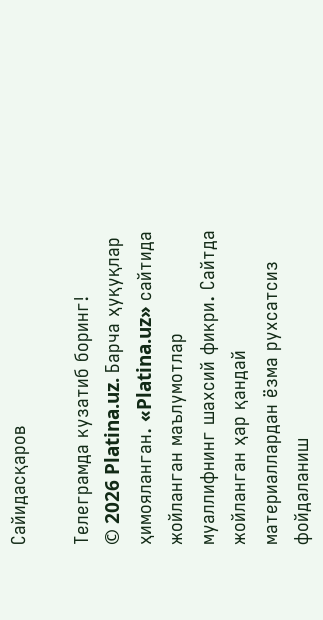Сайидасқаров

Телеграмда кузатиб боринг!
© 2026 Platina.uz. Барча ҳуқуқлар ҳимояланган. «Platina.uz» сайтида жойланган маълумотлар муаллифнинг шахсий фикри. Сайтда жойланган ҳар қандай материаллардан ёзма рухсатсиз фойдаланиш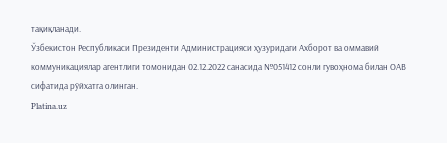тақиқланади.
Ўзбекистон Республикаси Президенти Администрацияси ҳузуридаги Ахборот ва оммавий коммуникациялар агентлиги томонидан 02.12.2022 санасида №051412 сонли гувоҳнома билан ОАВ сифатида рўйхатга олинган.
Platina.uz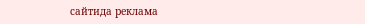сайтида реклама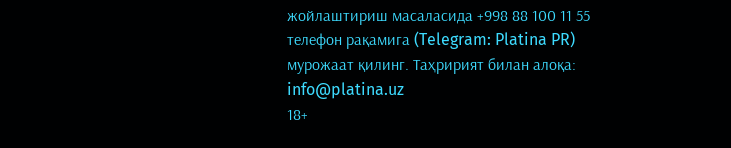жойлаштириш масаласида +998 88 100 11 55 телефон рақамига (Telegram: Platina PR) мурожаат қилинг. Таҳририят билан алоқа: info@platina.uz
18+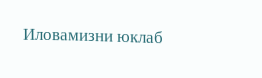Иловамизни юклаб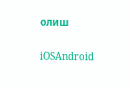олиш

iOSAndroid